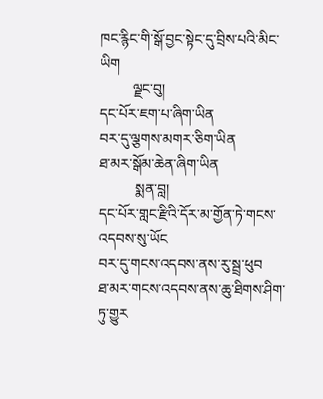ཁང་རྙིང་གི་སྒོ་བྱང་སྟེང་དུ་བྲིས་པའི་མིང་ཡིག
         ལྗང་བུ།
དང་པོར་ཇག་པ་ཞིག་ཡིན
བར་དུ་ལྕགས་མགར་ཅིག་ཡིན
ཐ་མར་སྒོམ་ཆེན་ཞིག་ཡིན
          སྨན་བླ།
དང་པོར་གླང་རྫིའི་དོར་མ་གྱོན་ཏེ་གངས་འདབས་སུ་ཡོང
བར་དུ་གངས་འདབས་ནས་རུ་སྦྲ་ཕུབ
ཐ་མར་གངས་འདབས་ནས་ཆུ་ཐིགས་ཤིག་ཏུ་གྱུར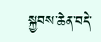སྐྱབས་ཆེན་བདེ་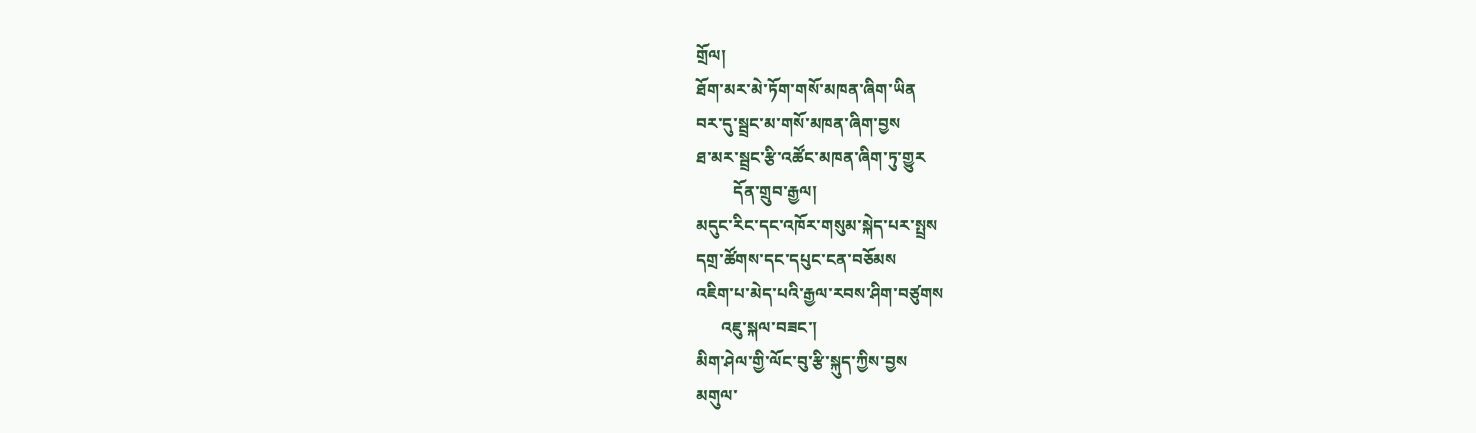གྲོལ།
ཐོག་མར་མེ་ཏོག་གསོ་མཁན་ཞིག་ཡིན
བར་དུ་སྦྲང་མ་གསོ་མཁན་ཞིག་བྱས
ཐ་མར་སྦྲང་རྩི་འཚོང་མཁན་ཞིག་ཏུ་གྱུར
         དོན་གྲུབ་རྒྱལ།
མདུང་རིང་དང་འཁོར་གསུམ་སྐེད་པར་སྤྲས
དགྲ་ཚོགས་དང་དཔུང་ངན་བཅོམས
འཇིག་པ་མེད་པའི་རྒྱལ་རབས་ཤིག་བཙུགས
      འཇུ་སྐལ་བཟང་།
མིག་ཤེལ་གྱི་ལོང་བུ་རྩི་སྐུད་ཀྱིས་བྱས
མགུལ་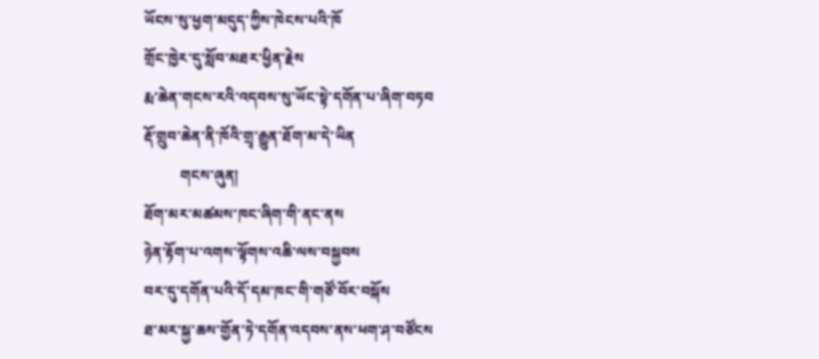ཡོངས་སུ་ཕྱག་མདུད་ཀྱིས་ཁེངས་པའི་ཁོ
གྲོང་ཁྱེར་དུ་སློབ་མཐར་ཕྱིན་རྗེས
རྨ་ཆེན་གངས་རའི་འདབས་སུ་ཡོང་སྟེ་དགོན་པ་ཞིག་བཏབ
རྡོ་གྲུབ་ཆེན་ནི་ཁོའི་གྲྭ་རྒྱུན་ཐོག་མ་དེ་ཡིན
          གངས་ཞུན།
ཐོག་མར་མཚམས་ཁང་ཞིག་གི་ནང་ནས
ཉེན་རྟོག་པ་འགས་ལྟོགས་འཆི་ལས་བསྐྱབས
བར་དུ་དགོན་པའི་དོ་དམ་ཁང་གི་གཙོ་བོར་བསྐོས
ཐ་མར་སྐྱ་ཆས་གྱོན་ཏེ་དགོན་འདབས་ནས་ཕག་ཤ་བཙོངས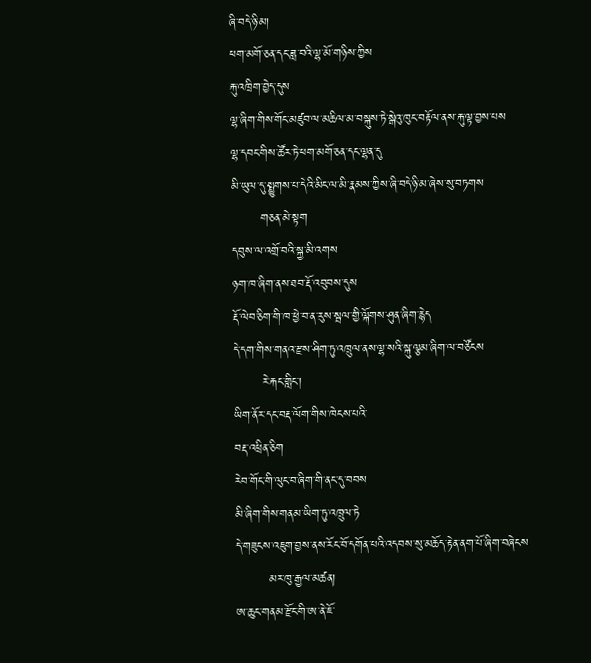ཞི་བདེ་ཉི་མ།
ཕག་མགོ་ཅན་དང་ཟླ་བའི་ལྷ་མོ་གཉིས་ཀྱིས
རྐུ་འཁྲིག་བྱེད་དུས
ལྷ་ཞིག་གིས་གོང་མཛུབ་ལ་མཆིལ་མ་བསྐུས་ཏེ་སྒེའུ་ཁུང་བརྟོལ་ནས་རྐུ་ལྟ་བྱས་པས
ལྷ་དབང་གིས་ཚོར་ཏེ་ཕག་མགོ་ཅན་དང་ལྷན་དུ
མི་ཡུལ་དུ་སྤྱུགས་པ་དེའི་མིང་ལ་མི་རྣམས་ཀྱིས་ཞི་བདེ་ཉི་མ་ཞེས་སུ་བཏགས
       གཅན་མེ་སྟག
དབུས་ལ་འགྲོ་བའི་སྐྱ་མི་འགས
ཉག་ཁ་ཞིག་ནས་ཐབ་རྡོ་འབུབས་དུས
རྡོ་ལེབ་ཅིག་གི་ཁ་ཕྱེ་བ་ན་རུས་སྦལ་གྱི་ལྐོགས་ཤུན་ཞིག་རྙེད
དེ་དག་གིས་གནའ་རྫས་ཤིག་ཏུ་འཁྲུལ་ནས་ལྷ་སའི་སྐུ་ལྕམ་ཞིག་ལ་བཙོངས
       རེ་རྐང་གླིང་།
ཡིག་ནོར་དང་བརྡ་ལོག་གིས་ཁེངས་པའི་
བརྡ་འཕྲིན་ཅིག
རེབ་གོང་གི་ལུང་བ་ཞིག་གི་ནང་དུ་བབས
མི་ཞིག་གིས་གནམ་ཡིག་ཏུ་འཁྲུལ་ཏེ
དེ་གཟུངས་འཇུག་བྱས་ནས་རོང་བོ་དགོན་པའི་འདབས་སུ་མཆོད་རྟེན་ནག་པོ་ཞིག་བཞེངས
        མར་ཁུ་རྒྱལ་མཚན།
ཨ་ཆུང་གནམ་རྫོང་གི་ཨ་ནེ་ཇོ་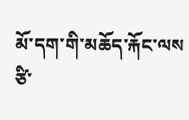མོ་དག་གི་མཆོད་རྐོང་ལས
ཙི་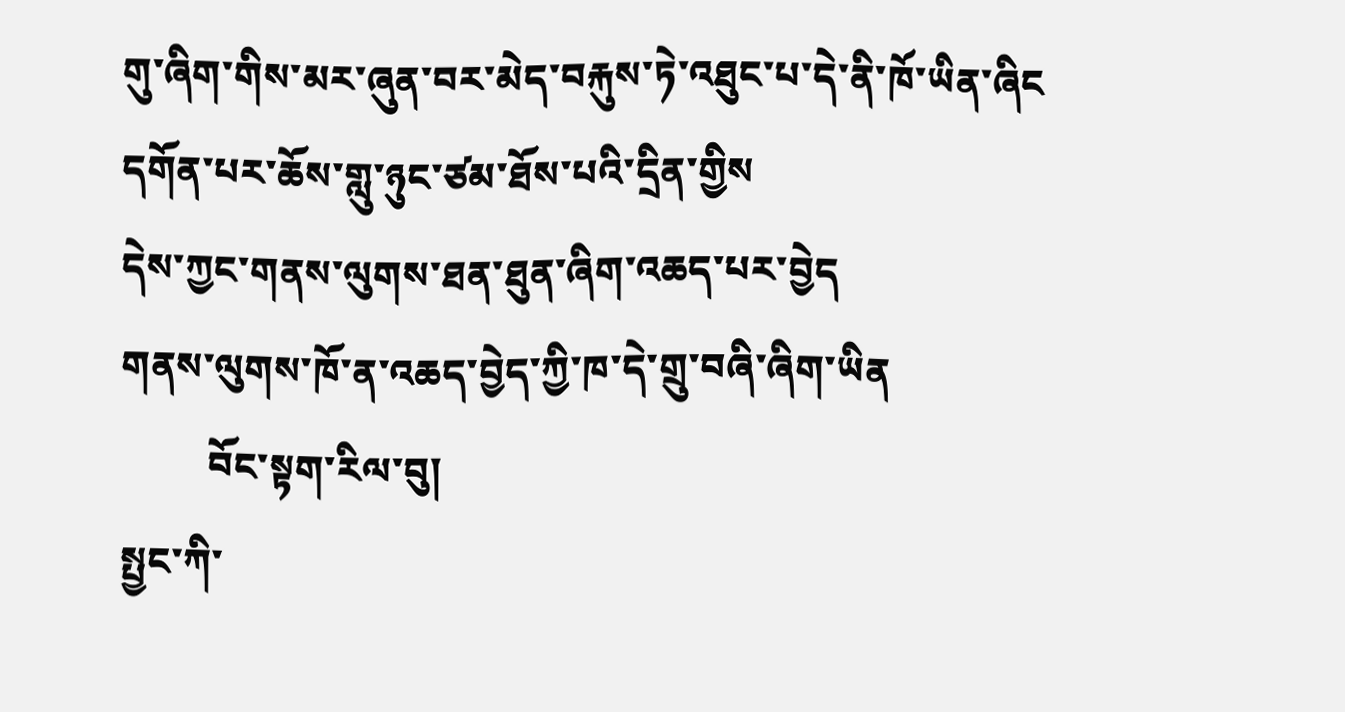གུ་ཞིག་གིས་མར་ཞུན་བར་མེད་བརྐུས་ཏེ་འཐུང་པ་དེ་ནི་ཁོ་ཡིན་ཞིང
དགོན་པར་ཆོས་གླུ་ཉུང་ཙམ་ཐོས་པའི་དྲིན་གྱིས
དེས་ཀྱང་གནས་ལུགས་ཐན་ཐུན་ཞིག་འཆད་པར་བྱེད
གནས་ལུགས་ཁོ་ན་འཆད་བྱེད་ཀྱི་ཁ་དེ་གྲུ་བཞི་ཞིག་ཡིན
         བོང་སྟག་རིལ་བུ།
སྤྱང་ཀི་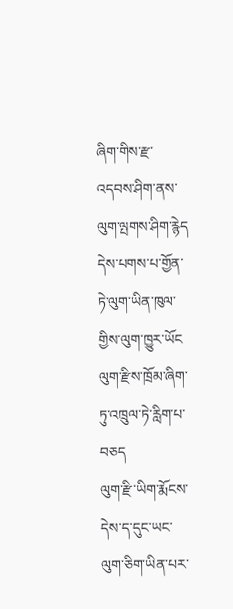ཞིག་གིས་རྫ་འདབས་ཤིག་ནས་ལུག་ལྤགས་ཤིག་རྙེད
དེས་པགས་པ་གྱོན་ཏེ་ལུག་ཡིན་ཁུལ་གྱིས་ལུག་ཁྱུར་ཡོང
ལུག་རྫིས་ཁྲོམ་ཞིག་ཏུ་འཁྲུལ་ཏེ་རླིག་པ་བཅད
ལུག་རྫི་ཡིག་རྨོངས་དེས་ད་དུང་ཡང་ལུག་ཅིག་ཡིན་པར་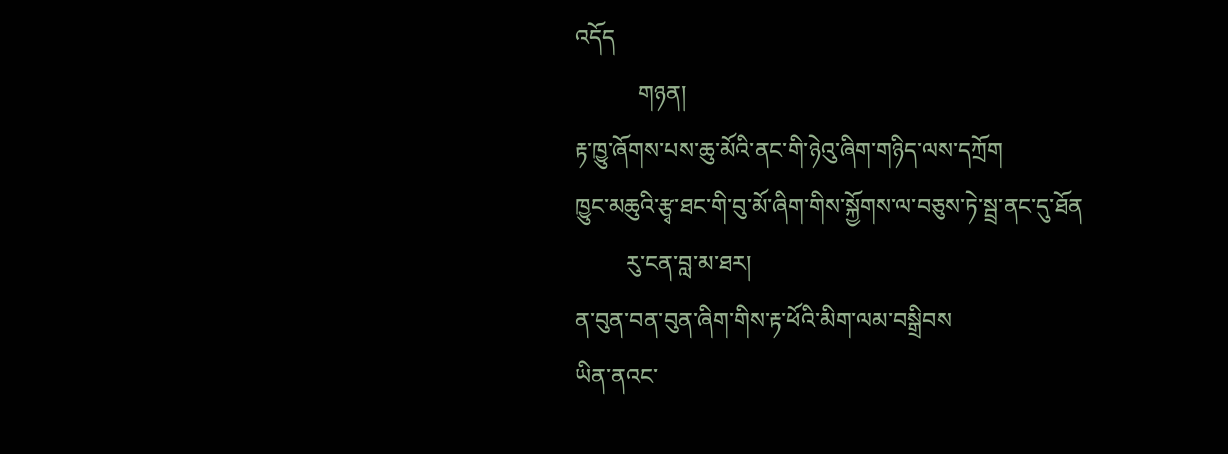འདོད
           གཉན།
རྟ་ཁྱུ་ཞོགས་པས་ཆུ་མོའི་ནང་གི་ཉེའུ་ཞིག་གཉིད་ལས་དཀྲོག
ཁྱུང་མཆུའི་རྩྭ་ཐང་གི་བུ་མོ་ཞིག་གིས་སྐྱོགས་ལ་བཅུས་ཏེ་སྦྲ་ནང་དུ་ཐོན
         རུ་ངན་བླ་མ་ཐར།
ན་བུན་བན་བུན་ཞིག་གིས་རྟ་ཕོའི་མིག་ལམ་བསྒྲིབས
ཡིན་ནའང་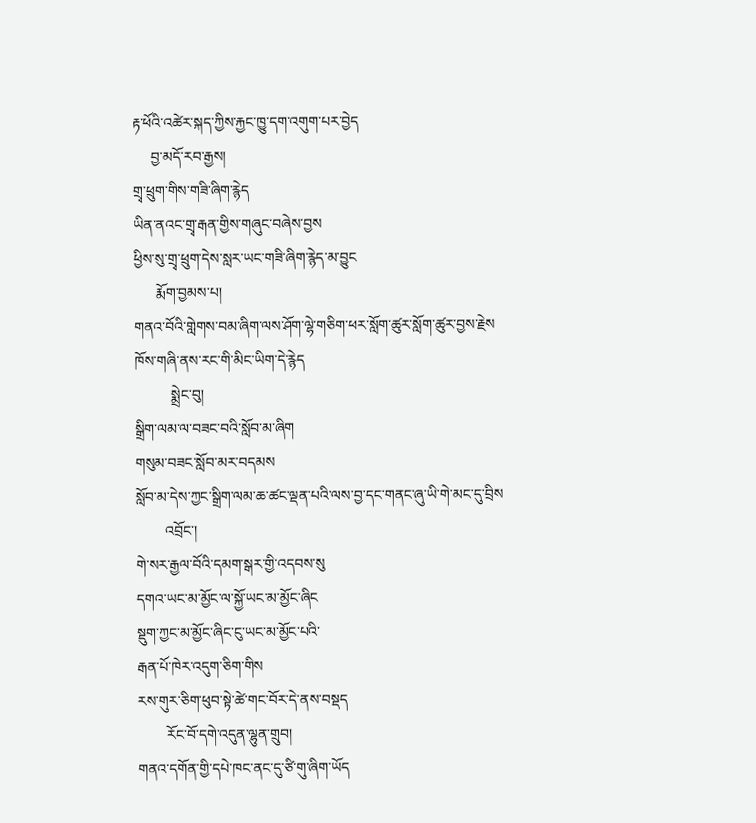རྟ་ཕོའི་འཚེར་སྐད་ཀྱིས་རྐྱང་ཁྱུ་དག་འགུག་པར་བྱེད
     བྱ་མདོ་རབ་རྒྱས།
གྲྭ་ཕྲུག་གིས་གཟི་ཞིག་རྙེད
ཡིན་ནའང་གྲྭ་རྒན་གྱིས་གཞུང་བཞེས་བྱས
ཕྱིས་སུ་གྲྭ་ཕྲུག་དེས་སླར་ཡང་གཟི་ཞིག་རྙེད་མ་བྱུང
      རྨོག་བྱམས་པ།
གནའ་བོའི་གླེགས་བམ་ཞིག་ལས་ཤོག་ལྷེ་གཅིག་ཕར་སློག་ཚུར་སློག་ཚུར་བྱས་རྗེས
ཁོས་གཞི་ནས་རང་གི་མིང་ཡིག་དེ་རྙེད
          སྨྲེང་བུ།
སྒྲིག་ལམ་ལ་བཟང་བའི་སློབ་མ་ཞིག
གསུམ་བཟང་སློབ་མར་བདམས
སློབ་མ་དེས་ཀྱང་སྒྲིག་ལམ་ཆ་ཚང་ལྡན་པའི་ལས་བྱ་དང་གནང་ཞུ་ཡི་གེ་མང་དུ་བྲིས
        འབྲོང་།
གེ་སར་རྒྱལ་བོའི་དམག་སྒར་གྱི་འདབས་སུ
དགའ་ཡང་མ་མྱོང་ལ་སྐྱོ་ཡང་མ་མྱོང་ཞིང
སྡུག་ཀྱང་མ་མྱོང་ཞིང་ངུ་ཡང་མ་མྱོང་པའི་
རྒན་པོ་ཁེར་འདུག་ཅིག་གིས
རས་གུར་ཅིག་ཕུབ་སྟེ་ཚེ་གང་བོར་དེ་ནས་བསྡད
        རོང་བོ་དགེ་འདུན་ལྷུན་གྲུབ།
གནའ་དགོན་གྱི་དཔེ་ཁང་ནང་དུ་ཙི་གུ་ཞིག་ཡོད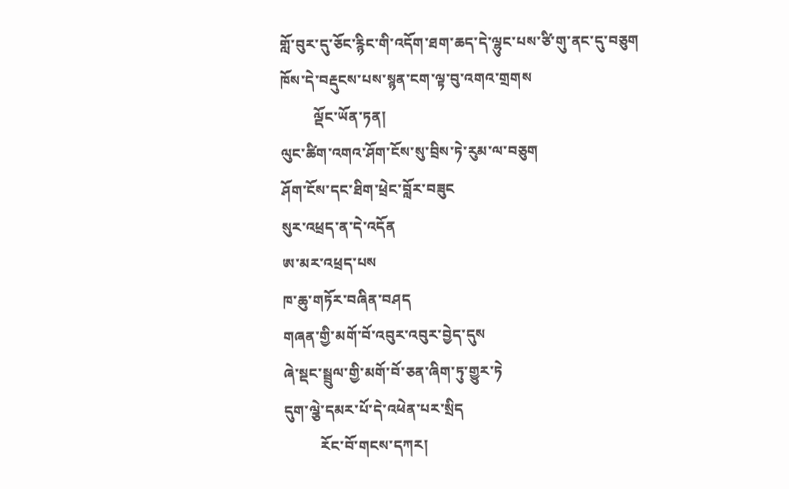གློ་བུར་དུ་ཅོང་རྙིང་གི་འདོག་ཐག་ཆད་དེ་ལྷུང་པས་ཙི་གུ་ནང་དུ་བཅུག
ཁོས་དེ་བརྡུངས་པས་སྙན་ངག་ལྟ་བུ་འགའ་གྲགས
         ལྡོང་ཡོན་ཏན།
ལུང་ཚིག་འགའ་ཤོག་ངོས་སུ་བྲིས་ཏེ་རུམ་ལ་བཅུག
ཤོག་ངོས་དང་ཐིག་ཕྲེང་བློར་བཟུང
སུར་འཕྲད་ན་དེ་འདོན
ཨ་མར་འཕྲད་པས
ཁ་ཆུ་གཏོར་བཞིན་བཤད
གཞན་གྱི་མགོ་བོ་འབུར་འབུར་བྱེད་དུས
ཞེ་སྡང་སྦྲུལ་གྱི་མགོ་བོ་ཅན་ཞིག་ཏུ་གྱུར་ཏེ
དུག་ལྕེ་དམར་པོ་དེ་འཕེན་པར་སྲིད
          རོང་བོ་གངས་དཀར།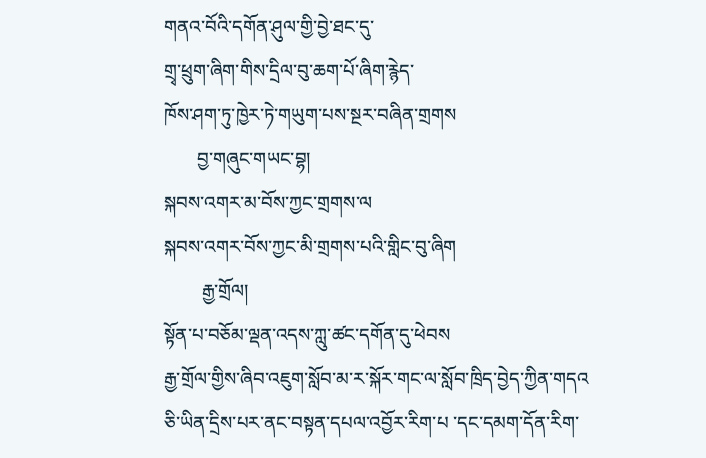གནའ་བོའི་དགོན་ཤུལ་གྱི་བྱེ་ཐང་དུ་
གྲྭ་ཕྲུག་ཞིག་གིས་དྲིལ་བུ་ཆག་པོ་ཞིག་རྙེད་
ཁོས་ཤག་ཏུ་ཁྱེར་ཏེ་གཡུག་པས་སྔར་བཞིན་གྲགས
       བྱ་གཞུང་གཡང་བྷ།
སྐབས་འགར་མ་བོས་ཀྱང་གྲགས་ལ
སྐབས་འགར་བོས་ཀྱང་མི་གྲགས་པའི་གླིང་བུ་ཞིག
        རྒྱ་གྲོལ།
སྟོན་པ་བཅོམ་ལྡན་འདས་ཀླུ་ཚང་དགོན་དུ་ཕེབས
རྒྱ་གྲོལ་གྱིས་ཞིབ་འཇུག་སློབ་མ་ར་སྐོར་གང་ལ་སློབ་ཁྲིད་བྱེད་ཀྱིན་གདའ
ཅི་ཡིན་དྲིས་པར་ནང་བསྟན་དཔལ་འབྱོར་རིག་པ ་དང་དམག་དོན་རིག་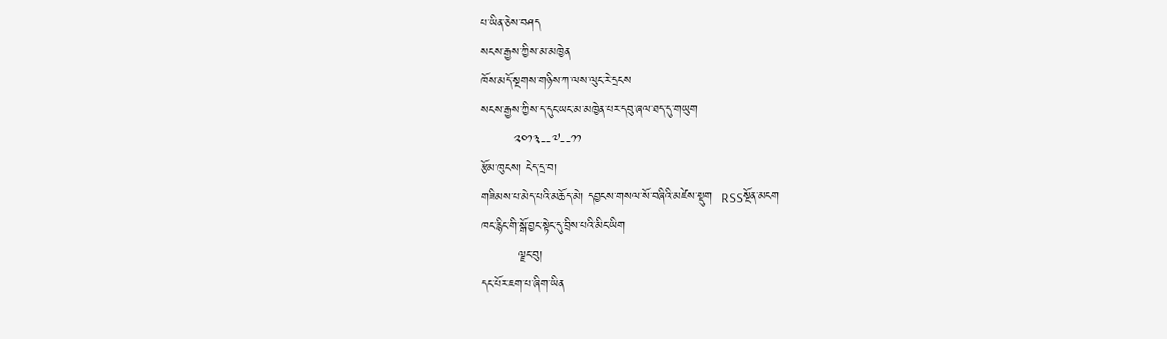པ་ཡིན་ཅེས་བཤད
སངས་རྒྱས་ཀྱིས་མ་མཁྱེན
ཁོས་མདོ་སྔགས་གཉིས་ཀ་ལས་ལུང་རེ་དྲངས
སངས་རྒྱས་ཀྱིས་ད་དུང་ཡང་མ་མཁྱེན་པར་དབུ་ཞལ་ཐད་དུ་གཡུག
        ༢༠༡༣--༧--༡༡
རྩོམ་ཁུངས། ངེད་དྲ་བ།
གཟིམས་པ་མེད་པའི་མཆོད་མེ། དབྱངས་གསལ་སོ་བཞིའི་མཛེས་སྡུག  RSSསྔོན་མངག
ཁང་རྙིང་གི་སྒོ་བྱང་སྟེང་དུ་བྲིས་པའི་མིང་ཡིག
         ལྗང་བུ།
དང་པོར་ཇག་པ་ཞིག་ཡིན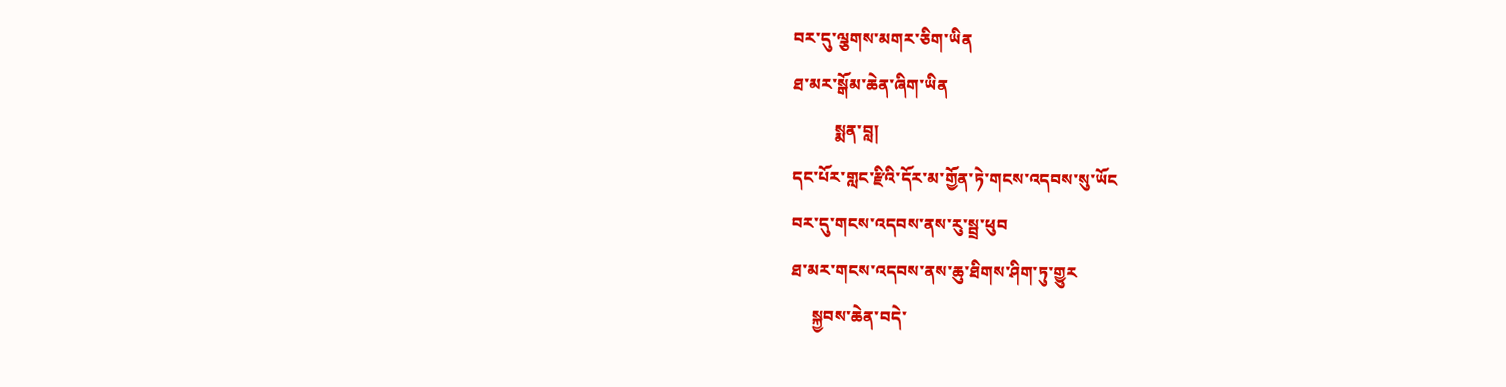བར་དུ་ལྕགས་མགར་ཅིག་ཡིན
ཐ་མར་སྒོམ་ཆེན་ཞིག་ཡིན
          སྨན་བླ།
དང་པོར་གླང་རྫིའི་དོར་མ་གྱོན་ཏེ་གངས་འདབས་སུ་ཡོང
བར་དུ་གངས་འདབས་ནས་རུ་སྦྲ་ཕུབ
ཐ་མར་གངས་འདབས་ནས་ཆུ་ཐིགས་ཤིག་ཏུ་གྱུར
     སྐྱབས་ཆེན་བདེ་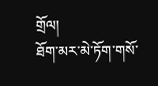གྲོལ།
ཐོག་མར་མེ་ཏོག་གསོ་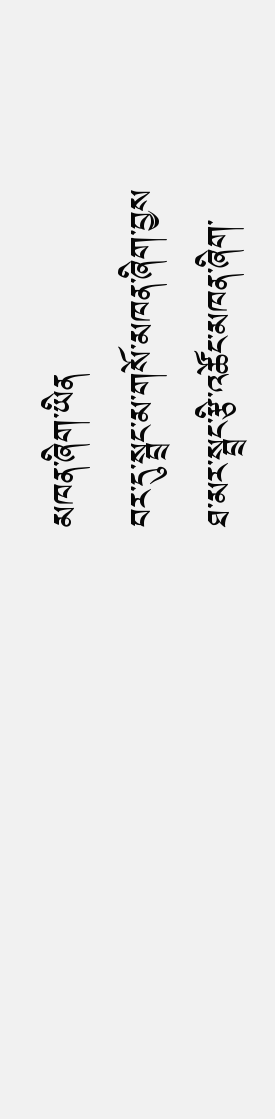མཁན་ཞིག་ཡིན
བར་དུ་སྦྲང་མ་གསོ་མཁན་ཞིག་བྱས
ཐ་མར་སྦྲང་རྩི་འཚོང་མཁན་ཞིག་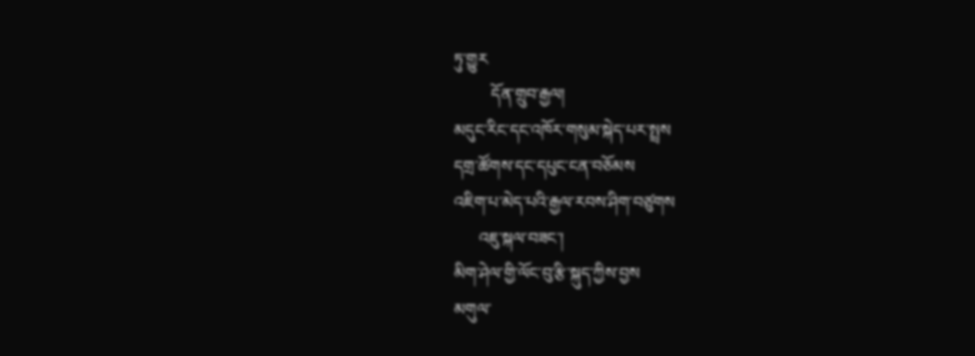ཏུ་གྱུར
         དོན་གྲུབ་རྒྱལ།
མདུང་རིང་དང་འཁོར་གསུམ་སྐེད་པར་སྤྲས
དགྲ་ཚོགས་དང་དཔུང་ངན་བཅོམས
འཇིག་པ་མེད་པའི་རྒྱལ་རབས་ཤིག་བཙུགས
      འཇུ་སྐལ་བཟང་།
མིག་ཤེལ་གྱི་ལོང་བུ་རྩི་སྐུད་ཀྱིས་བྱས
མགུལ་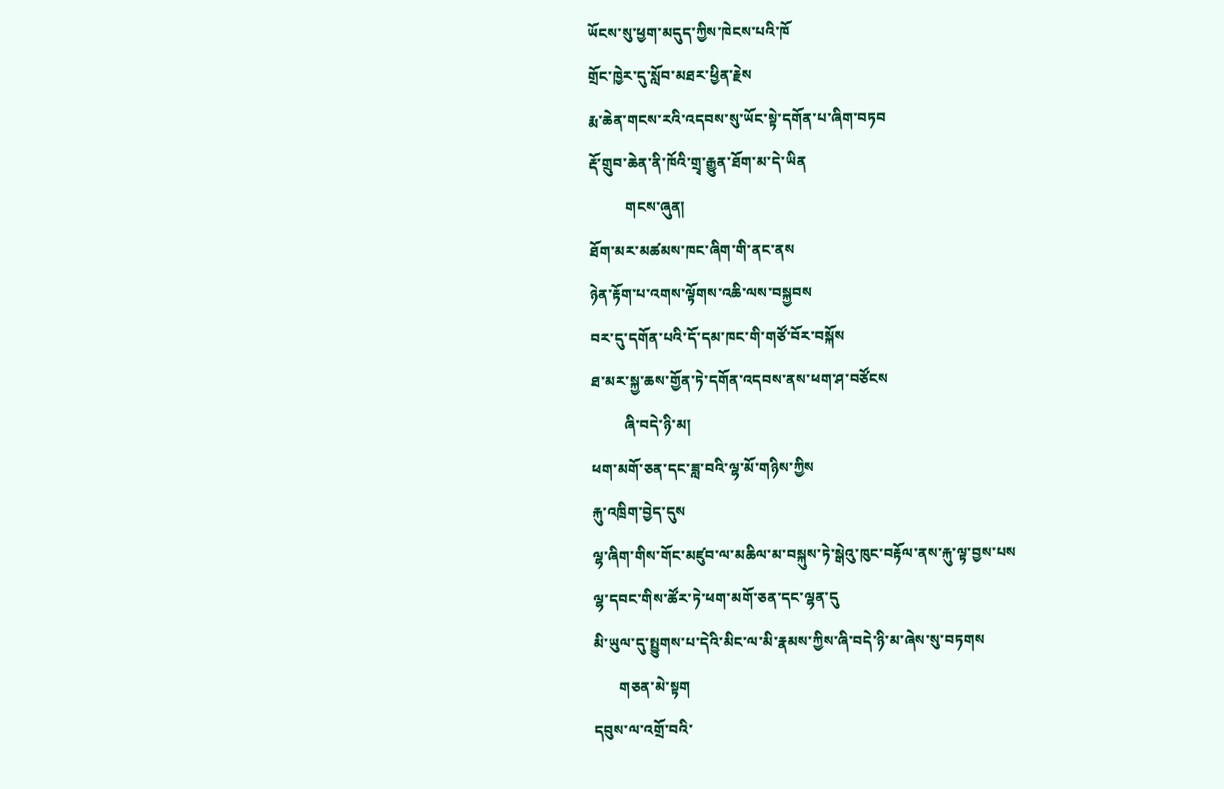ཡོངས་སུ་ཕྱག་མདུད་ཀྱིས་ཁེངས་པའི་ཁོ
གྲོང་ཁྱེར་དུ་སློབ་མཐར་ཕྱིན་རྗེས
རྨ་ཆེན་གངས་རའི་འདབས་སུ་ཡོང་སྟེ་དགོན་པ་ཞིག་བཏབ
རྡོ་གྲུབ་ཆེན་ནི་ཁོའི་གྲྭ་རྒྱུན་ཐོག་མ་དེ་ཡིན
          གངས་ཞུན།
ཐོག་མར་མཚམས་ཁང་ཞིག་གི་ནང་ནས
ཉེན་རྟོག་པ་འགས་ལྟོགས་འཆི་ལས་བསྐྱབས
བར་དུ་དགོན་པའི་དོ་དམ་ཁང་གི་གཙོ་བོར་བསྐོས
ཐ་མར་སྐྱ་ཆས་གྱོན་ཏེ་དགོན་འདབས་ནས་ཕག་ཤ་བཙོངས
         ཞི་བདེ་ཉི་མ།
ཕག་མགོ་ཅན་དང་ཟླ་བའི་ལྷ་མོ་གཉིས་ཀྱིས
རྐུ་འཁྲིག་བྱེད་དུས
ལྷ་ཞིག་གིས་གོང་མཛུབ་ལ་མཆིལ་མ་བསྐུས་ཏེ་སྒེའུ་ཁུང་བརྟོལ་ནས་རྐུ་ལྟ་བྱས་པས
ལྷ་དབང་གིས་ཚོར་ཏེ་ཕག་མགོ་ཅན་དང་ལྷན་དུ
མི་ཡུལ་དུ་སྤྱུགས་པ་དེའི་མིང་ལ་མི་རྣམས་ཀྱིས་ཞི་བདེ་ཉི་མ་ཞེས་སུ་བཏགས
       གཅན་མེ་སྟག
དབུས་ལ་འགྲོ་བའི་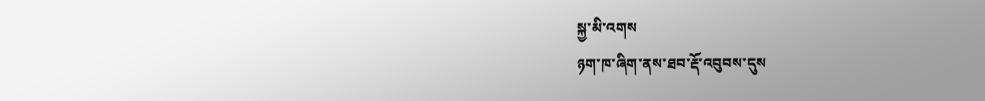སྐྱ་མི་འགས
ཉག་ཁ་ཞིག་ནས་ཐབ་རྡོ་འབུབས་དུས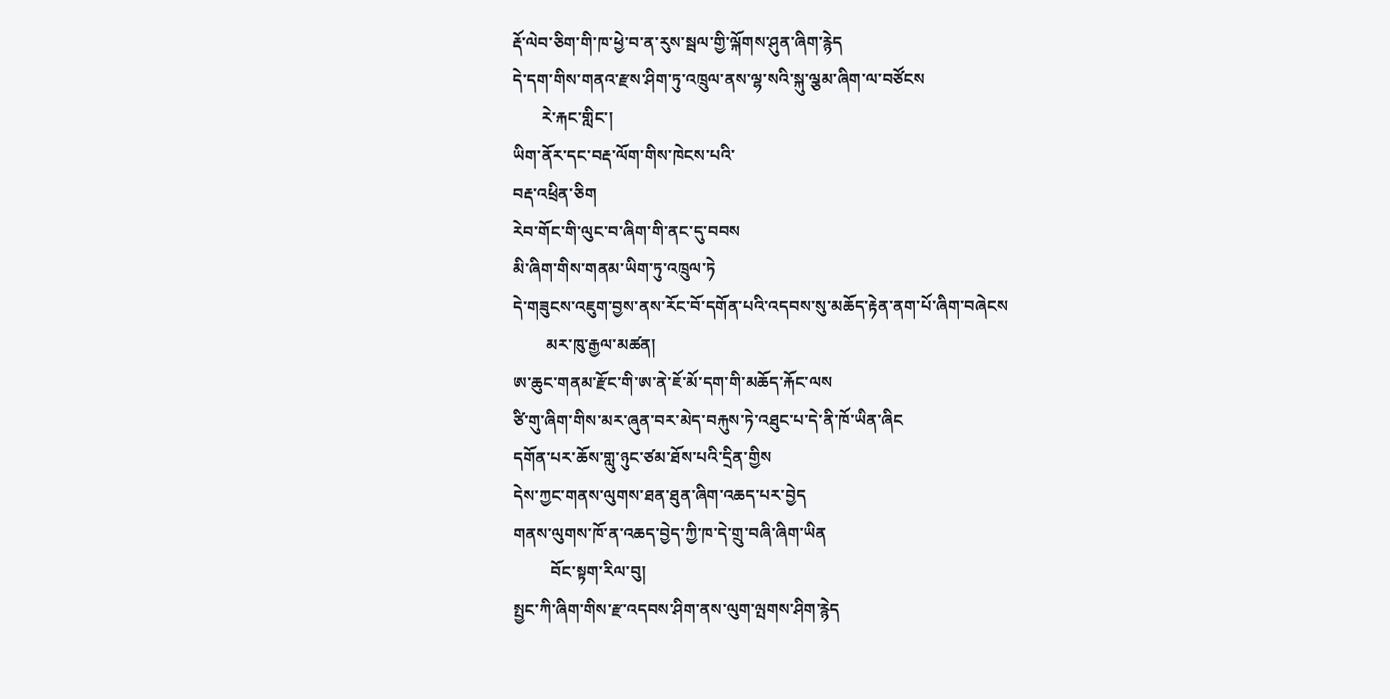རྡོ་ལེབ་ཅིག་གི་ཁ་ཕྱེ་བ་ན་རུས་སྦལ་གྱི་ལྐོགས་ཤུན་ཞིག་རྙེད
དེ་དག་གིས་གནའ་རྫས་ཤིག་ཏུ་འཁྲུལ་ནས་ལྷ་སའི་སྐུ་ལྕམ་ཞིག་ལ་བཙོངས
       རེ་རྐང་གླིང་།
ཡིག་ནོར་དང་བརྡ་ལོག་གིས་ཁེངས་པའི་
བརྡ་འཕྲིན་ཅིག
རེབ་གོང་གི་ལུང་བ་ཞིག་གི་ནང་དུ་བབས
མི་ཞིག་གིས་གནམ་ཡིག་ཏུ་འཁྲུལ་ཏེ
དེ་གཟུངས་འཇུག་བྱས་ནས་རོང་བོ་དགོན་པའི་འདབས་སུ་མཆོད་རྟེན་ནག་པོ་ཞིག་བཞེངས
        མར་ཁུ་རྒྱལ་མཚན།
ཨ་ཆུང་གནམ་རྫོང་གི་ཨ་ནེ་ཇོ་མོ་དག་གི་མཆོད་རྐོང་ལས
ཙི་གུ་ཞིག་གིས་མར་ཞུན་བར་མེད་བརྐུས་ཏེ་འཐུང་པ་དེ་ནི་ཁོ་ཡིན་ཞིང
དགོན་པར་ཆོས་གླུ་ཉུང་ཙམ་ཐོས་པའི་དྲིན་གྱིས
དེས་ཀྱང་གནས་ལུགས་ཐན་ཐུན་ཞིག་འཆད་པར་བྱེད
གནས་ལུགས་ཁོ་ན་འཆད་བྱེད་ཀྱི་ཁ་དེ་གྲུ་བཞི་ཞིག་ཡིན
         བོང་སྟག་རིལ་བུ།
སྤྱང་ཀི་ཞིག་གིས་རྫ་འདབས་ཤིག་ནས་ལུག་ལྤགས་ཤིག་རྙེད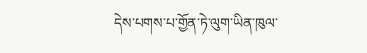དེས་པགས་པ་གྱོན་ཏེ་ལུག་ཡིན་ཁུལ་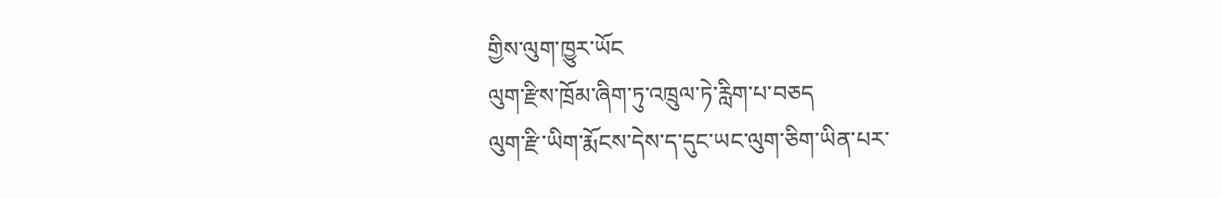གྱིས་ལུག་ཁྱུར་ཡོང
ལུག་རྫིས་ཁྲོམ་ཞིག་ཏུ་འཁྲུལ་ཏེ་རླིག་པ་བཅད
ལུག་རྫི་ཡིག་རྨོངས་དེས་ད་དུང་ཡང་ལུག་ཅིག་ཡིན་པར་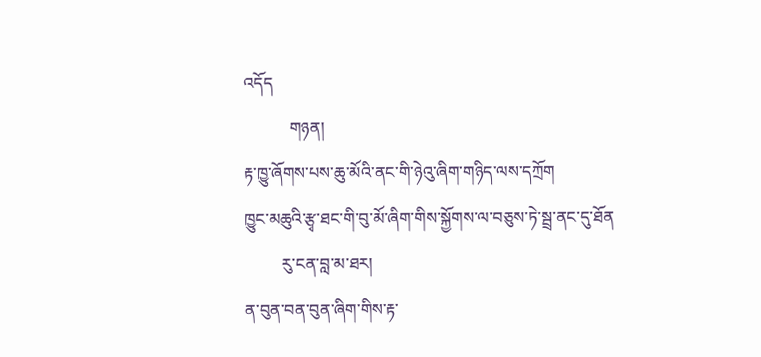འདོད
           གཉན།
རྟ་ཁྱུ་ཞོགས་པས་ཆུ་མོའི་ནང་གི་ཉེའུ་ཞིག་གཉིད་ལས་དཀྲོག
ཁྱུང་མཆུའི་རྩྭ་ཐང་གི་བུ་མོ་ཞིག་གིས་སྐྱོགས་ལ་བཅུས་ཏེ་སྦྲ་ནང་དུ་ཐོན
         རུ་ངན་བླ་མ་ཐར།
ན་བུན་བན་བུན་ཞིག་གིས་རྟ་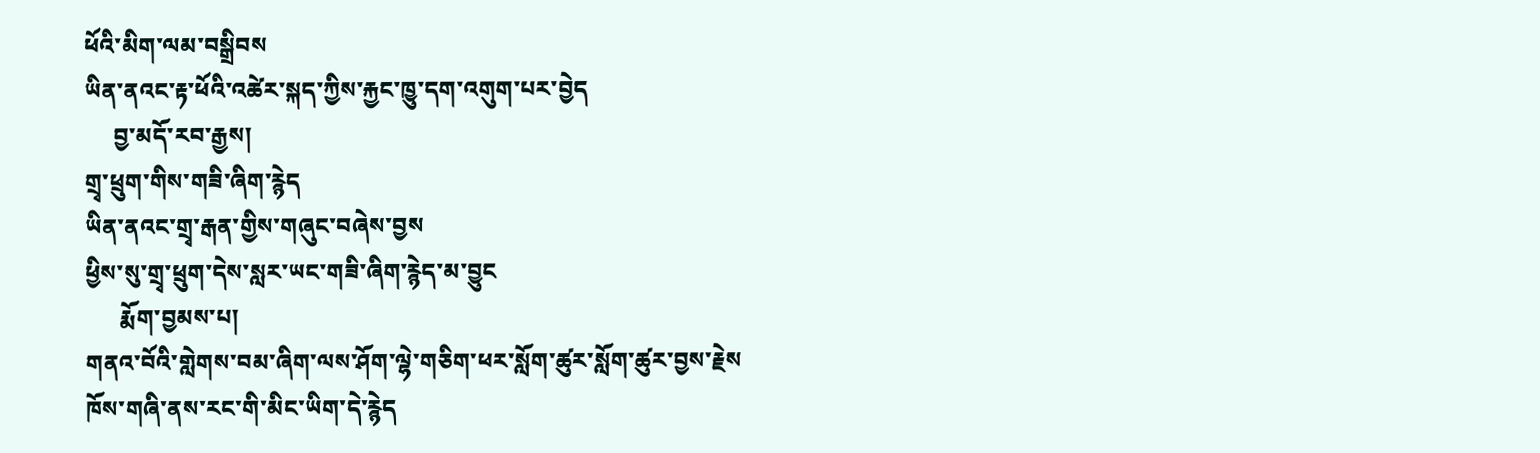ཕོའི་མིག་ལམ་བསྒྲིབས
ཡིན་ནའང་རྟ་ཕོའི་འཚེར་སྐད་ཀྱིས་རྐྱང་ཁྱུ་དག་འགུག་པར་བྱེད
     བྱ་མདོ་རབ་རྒྱས།
གྲྭ་ཕྲུག་གིས་གཟི་ཞིག་རྙེད
ཡིན་ནའང་གྲྭ་རྒན་གྱིས་གཞུང་བཞེས་བྱས
ཕྱིས་སུ་གྲྭ་ཕྲུག་དེས་སླར་ཡང་གཟི་ཞིག་རྙེད་མ་བྱུང
      རྨོག་བྱམས་པ།
གནའ་བོའི་གླེགས་བམ་ཞིག་ལས་ཤོག་ལྷེ་གཅིག་ཕར་སློག་ཚུར་སློག་ཚུར་བྱས་རྗེས
ཁོས་གཞི་ནས་རང་གི་མིང་ཡིག་དེ་རྙེད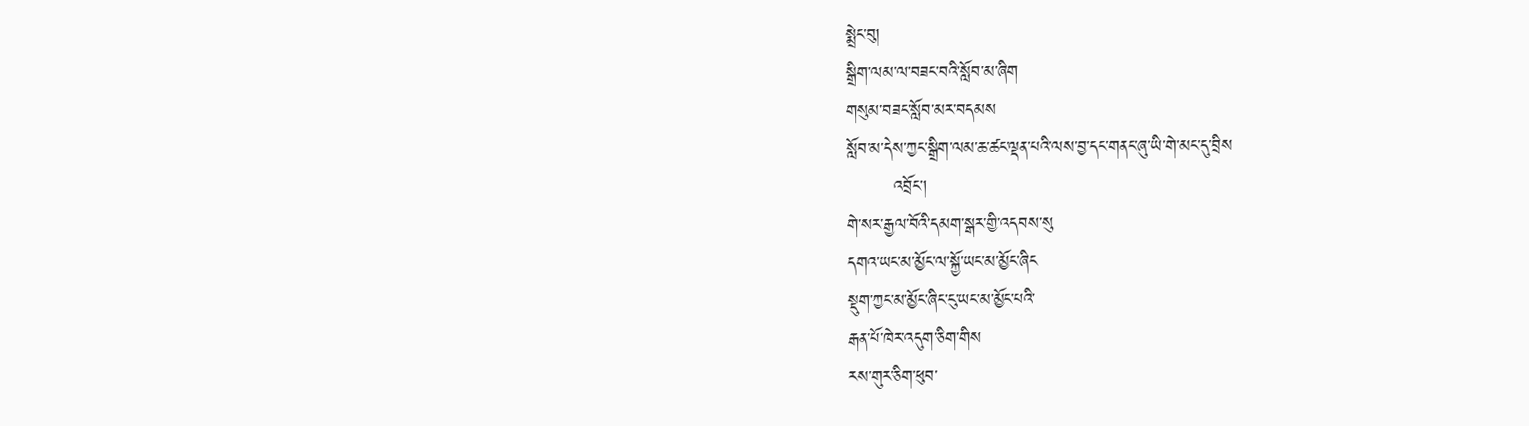སྨྲེང་བུ།
སྒྲིག་ལམ་ལ་བཟང་བའི་སློབ་མ་ཞིག
གསུམ་བཟང་སློབ་མར་བདམས
སློབ་མ་དེས་ཀྱང་སྒྲིག་ལམ་ཆ་ཚང་ལྡན་པའི་ལས་བྱ་དང་གནང་ཞུ་ཡི་གེ་མང་དུ་བྲིས
        འབྲོང་།
གེ་སར་རྒྱལ་བོའི་དམག་སྒར་གྱི་འདབས་སུ
དགའ་ཡང་མ་མྱོང་ལ་སྐྱོ་ཡང་མ་མྱོང་ཞིང
སྡུག་ཀྱང་མ་མྱོང་ཞིང་ངུ་ཡང་མ་མྱོང་པའི་
རྒན་པོ་ཁེར་འདུག་ཅིག་གིས
རས་གུར་ཅིག་ཕུབ་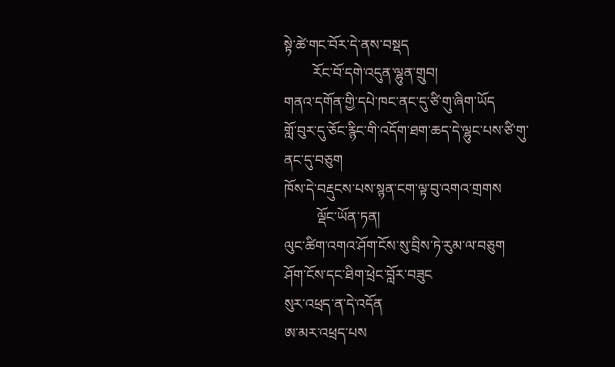སྟེ་ཚེ་གང་བོར་དེ་ནས་བསྡད
        རོང་བོ་དགེ་འདུན་ལྷུན་གྲུབ།
གནའ་དགོན་གྱི་དཔེ་ཁང་ནང་དུ་ཙི་གུ་ཞིག་ཡོད
གློ་བུར་དུ་ཅོང་རྙིང་གི་འདོག་ཐག་ཆད་དེ་ལྷུང་པས་ཙི་གུ་ནང་དུ་བཅུག
ཁོས་དེ་བརྡུངས་པས་སྙན་ངག་ལྟ་བུ་འགའ་གྲགས
         ལྡོང་ཡོན་ཏན།
ལུང་ཚིག་འགའ་ཤོག་ངོས་སུ་བྲིས་ཏེ་རུམ་ལ་བཅུག
ཤོག་ངོས་དང་ཐིག་ཕྲེང་བློར་བཟུང
སུར་འཕྲད་ན་དེ་འདོན
ཨ་མར་འཕྲད་པས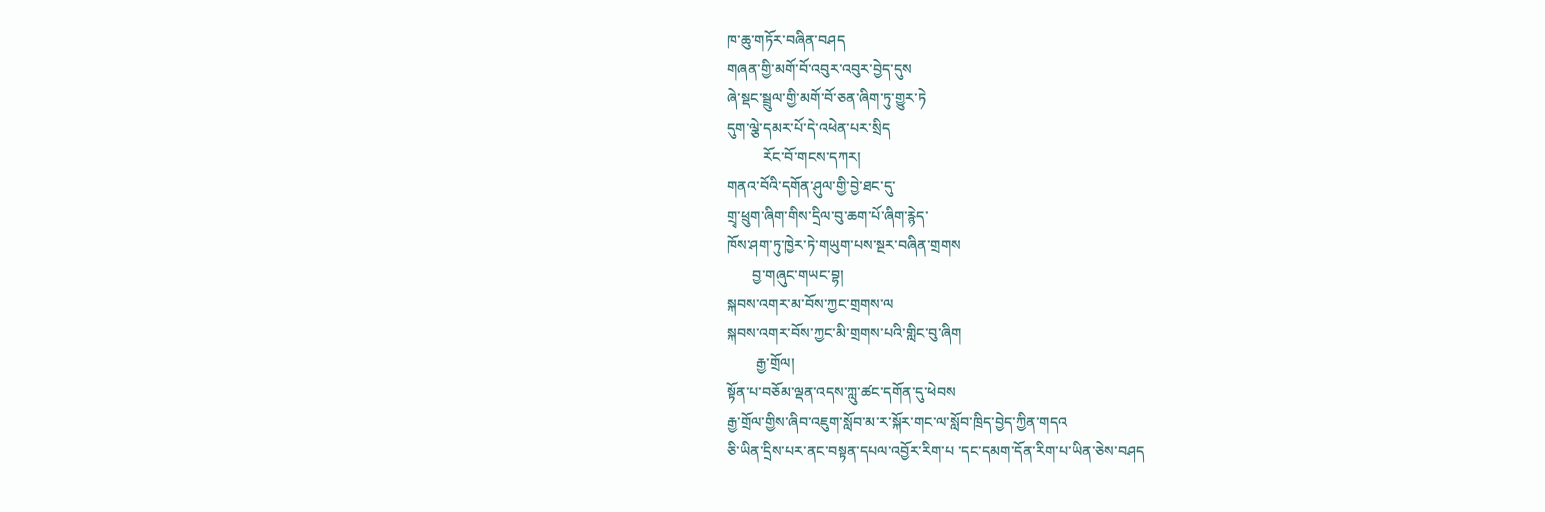ཁ་ཆུ་གཏོར་བཞིན་བཤད
གཞན་གྱི་མགོ་བོ་འབུར་འབུར་བྱེད་དུས
ཞེ་སྡང་སྦྲུལ་གྱི་མགོ་བོ་ཅན་ཞིག་ཏུ་གྱུར་ཏེ
དུག་ལྕེ་དམར་པོ་དེ་འཕེན་པར་སྲིད
          རོང་བོ་གངས་དཀར།
གནའ་བོའི་དགོན་ཤུལ་གྱི་བྱེ་ཐང་དུ་
གྲྭ་ཕྲུག་ཞིག་གིས་དྲིལ་བུ་ཆག་པོ་ཞིག་རྙེད་
ཁོས་ཤག་ཏུ་ཁྱེར་ཏེ་གཡུག་པས་སྔར་བཞིན་གྲགས
       བྱ་གཞུང་གཡང་བྷ།
སྐབས་འགར་མ་བོས་ཀྱང་གྲགས་ལ
སྐབས་འགར་བོས་ཀྱང་མི་གྲགས་པའི་གླིང་བུ་ཞིག
        རྒྱ་གྲོལ།
སྟོན་པ་བཅོམ་ལྡན་འདས་ཀླུ་ཚང་དགོན་དུ་ཕེབས
རྒྱ་གྲོལ་གྱིས་ཞིབ་འཇུག་སློབ་མ་ར་སྐོར་གང་ལ་སློབ་ཁྲིད་བྱེད་ཀྱིན་གདའ
ཅི་ཡིན་དྲིས་པར་ནང་བསྟན་དཔལ་འབྱོར་རིག་པ ་དང་དམག་དོན་རིག་པ་ཡིན་ཅེས་བཤད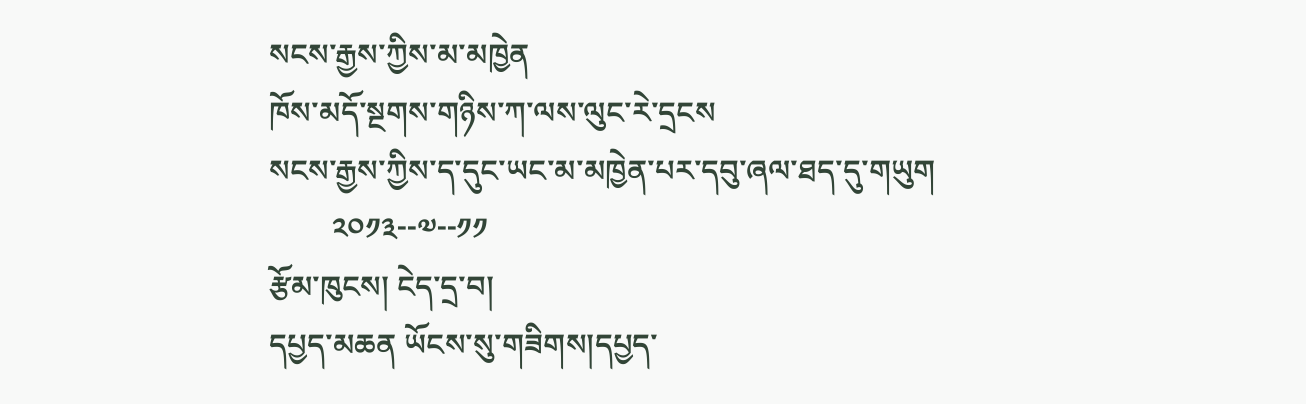སངས་རྒྱས་ཀྱིས་མ་མཁྱེན
ཁོས་མདོ་སྔགས་གཉིས་ཀ་ལས་ལུང་རེ་དྲངས
སངས་རྒྱས་ཀྱིས་ད་དུང་ཡང་མ་མཁྱེན་པར་དབུ་ཞལ་ཐད་དུ་གཡུག
        ༢༠༡༣--༧--༡༡
རྩོམ་ཁུངས། ངེད་དྲ་བ།
དཔྱད་མཆན ཡོངས་སུ་གཟིགས།དཔྱད་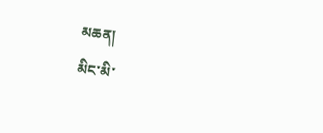མཆན།
མིང་མི་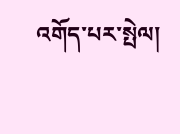འགོད་པར་སྤེལ།